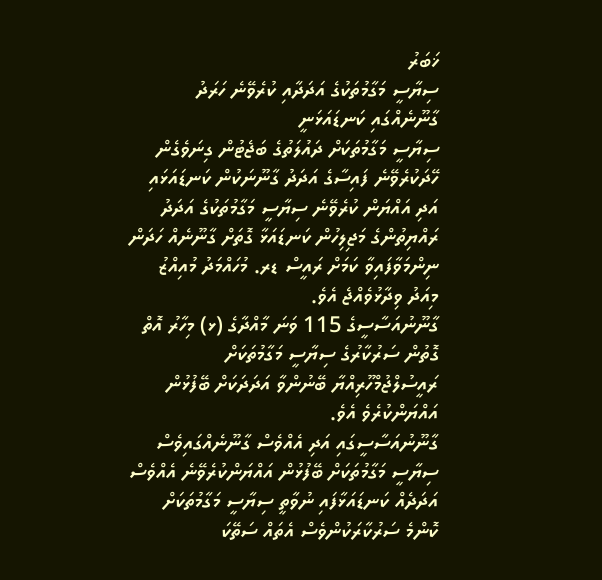ޚަބަރު
ސިޔާސީ މަގާމުތަކުގެ އަދަދާއި ކުރެވޭނެ ހަރަދު ގާނޫނެއްގައި ކަނޑައަޅަނީ
ސިޔާސީ މަގާމުތަކަށް ދައުލަތުގެ ބަޖެޓުން ގިނަވެގެން ހޭދަކުރެވޭނެ ފައިސާގެ އަދަދު ގާނޫނަކުން ކަނޑައަޅައި އަދި އައްޔަން ކުރެވޭނެ ސިޔާސީ މަގާމުތަކުގެ އަދަދު ރައްޔިތުންގެ މަޖިލިހުން ކަނޑައަޅާ ގޮތަށް ގާނޫނެއް ހަދަން ނިންމަވާފައިވާ ކަމަށް ރައީސް ޑރ. މުހައްމަދު މުއިއްޒު މިއަދު ވިދާޅުވެއްޖެ އެވެ.
ގާނޫނުއަސާސީގެ 115 ވަނަ މާއްދާގެ (ޅ) މިހާރު އޮތް ގޮތުން ސަރުކާރުގެ ސިޔާސީ މަގާމުތަކަށް ރައީސުލްޖުމްހޫރިއްޔާ ބޭނުންވާ އަދަދަކަށް ބޭފުޅުން އައްޔަންކުރެވެ އެވެ.
ގާނޫނުއަސާސީގައި އަދި އެއްވެސް ގާނޫނެއްގައިވެސް ސިޔާސީ މަގާމުތަކަށް ބޭފުޅުން އައްޔަންކުރެވޭނެ އެއްވެސް އަދަދެއް ކަނޑައަޅާފައި ނުވާތީ ސިޔާސީ މަގާމުތަކަށް ކޮންމެ ސަރުކާރަކުންވެސް އެތައް ސަތޭކަ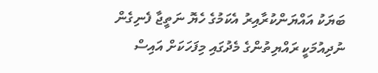ބަޔަކު އައްޔަންކުރާއިރު އެކަމުގެ ހެޔޮ ނަތީޖާ ފެނިގެން ނުދިއުމަކީ ރައްޔިތުންގެ މެދުގައި މިފަހަކަށް އައިސް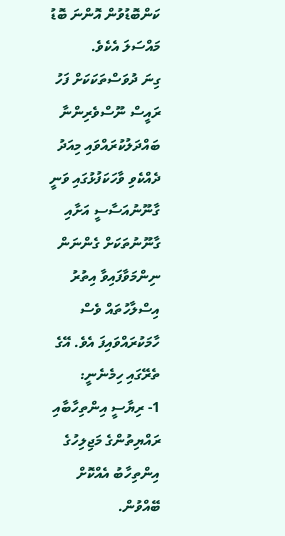ކަންބޮޑުވުން އޮންނަ ބޮޑު މައްސަލަ އެކެވެ.
ގިނަ ދުވަސްތަކަކަށް ފަހު ރައީސް ނޫސްވެރިންނާ ބައްދަލުކުރައްވައި މިއަދު ދެއްކެވި ވާހަކަފުޅުގައި ވަނީ ގާނޫނުއަސާސީ އަށާއި ގާނޫނުތަކަށް ގެންނަން ނިންމަވާފައިވާ އިތުރު އިސްލާހުތައް ވެސް ހާމަކުރައްވައިފަ އެވެ. އޭގެ ތެރޭގައި ހިމެނެނީ:
1- ރިޔާސީ އިންތިހާބާއި ރައްޔިތުންގެ މަޖިލިހުގެ އިންތިހާބު އެއްކޮށް ބޭއްވުން.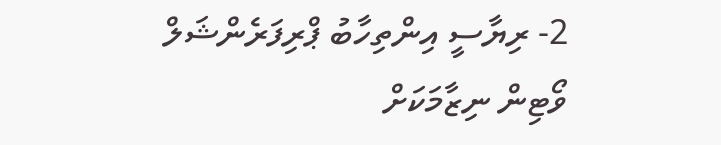2- ރިޔާސީ އިންތިހާބު ޕްރިފަރެންޝަލް ވޯޓިން ނިޒާމަކަށް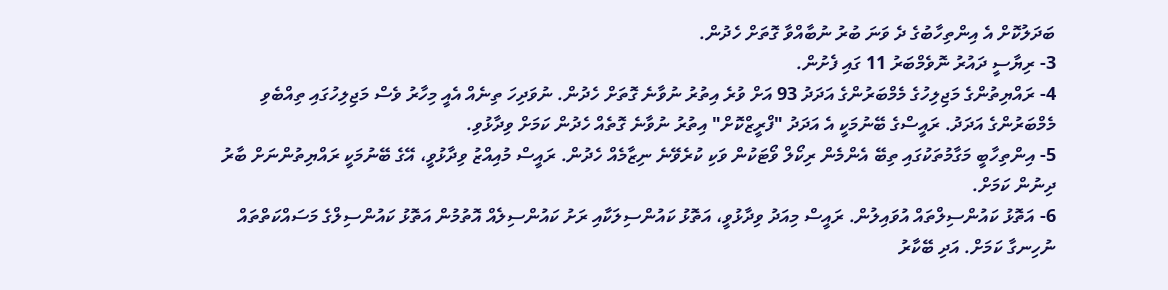ބަދަލުކޮށް އެ އިންތިހާބުގެ ދެ ވަނަ ބުރު ނުބާއްވާ ގޮތަށް ހެދުން.
3- ރިޔާސީ ދައުރު ނޮވެމްބަރު 11 ގައި ފެށުން.
4- ރައްޔިތުންގެ މަޖިލިހުގެ މެމްބަރުންގެ އަދަދު 93 އަށް ވުރެ އިތުރު ނުވާނެ ގޮތަށް ހެދުން. ނުވަދިހަ ތިނެއް އެއީ މިހާރު ވެސް މަޖިލިހުގައި ތިއްބެވި މެމްބަރުންގެ އަދަދު. ރައީސްގެ ބޭނުމަކީ އެ އަދަދު "ފްރީޒްކޮށް" އިތުރު ނުވާނެ ގޮތެއް ހެދުން ކަމަށް ވިދާޅުވި.
5- އިންތިހާބީ މަގާމުތަކުގައި ތިބޭ އެންމެން ރިކޯލް ވޯޓަކުން ވަކި ކުރެވޭނެ ނިޒާމެއް ހެދުން. ރައީސް މުއިއްޒު ވިދާޅުވީ، އޭގެ ބޭނުމަކީ ރައްޔިތުންނަށް ބާރު ދިނުން ކަމަށް.
6- އަތޮޅު ކައުންސިލްތައް އުވައިލުން. ރައީސް މިއަދު ވިދާޅުވީ، އަތޮޅު ކައުންސިލަކާއި ރަށު ކައުންސިލެއް އޮތުމުން އަތޮޅު ކައުންސިލްގެ މަސައްކަތްތައް ނުހިނގާ ކަމަށް. އަދި ބޭކާރު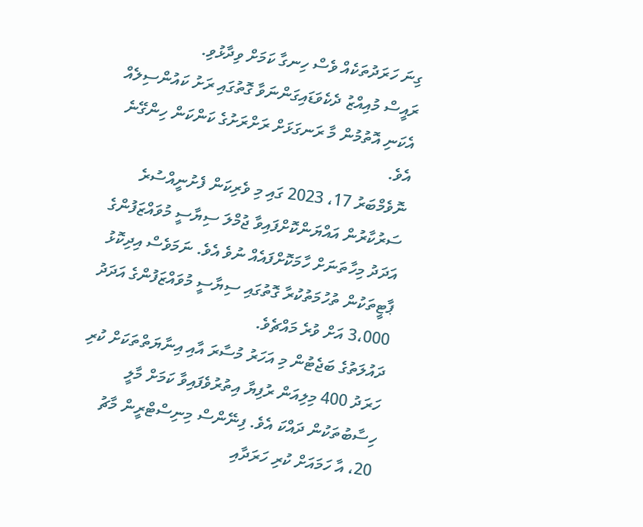ގިނަ ހަރަދުތަކެއް ވެސް ހިނގާ ކަމަށް ވިދާޅުވި.
ރައީސް މުއިއްޒު ދެކެވަޑައިގަންނަވާ ގޮތުގައި ރަށު ކައުންސިލެއް އެކަނި އޮތުމުން މާ ރަނގަޅަށް ރަށްރަށުގެ ކަންކަން ހިންގޭނެ އެވެ.
ނޮވެމްބަރު 17، 2023 ގައި މި ވެރިކަން ފެށުނީއްސުރެ ސަރުކާރުން އައްޔަންކޮށްފައިވާ ޖުމްލަ ސިޔާސީ މުވައްޒަފުންގެ އަދަދު މިހާތަނަށް ހާމަކޮށްފައެއް ނުވެ އެވެ. ނަމަވެސް އިދިކޮޅު ޕާޓީތަކުން ތުހުމަތުކުރާ ގޮތުގައި ސިޔާސީ މުވައްޒަފުންގެ އަދަދު 3،000 އަށް ވުރެ މައްޗެވެ.
ދައުލަތުގެ ބަޖެޓުން މި އަހަރު މުސާރަ އާއި އިނާޔަތްތަކަށް ކުރި ހަރަދު 400 މިލިއަން ރުފިޔާ އިތުރުވެފައިވާ ކަމަށް މާލީ ހިސާބުތަކުން ދައްކަ އެވެ. ފިނޭންސް މިނިސްޓްރީން މާޗު 20، އާ ހަމައަށް ކުރި ހަރަދާއި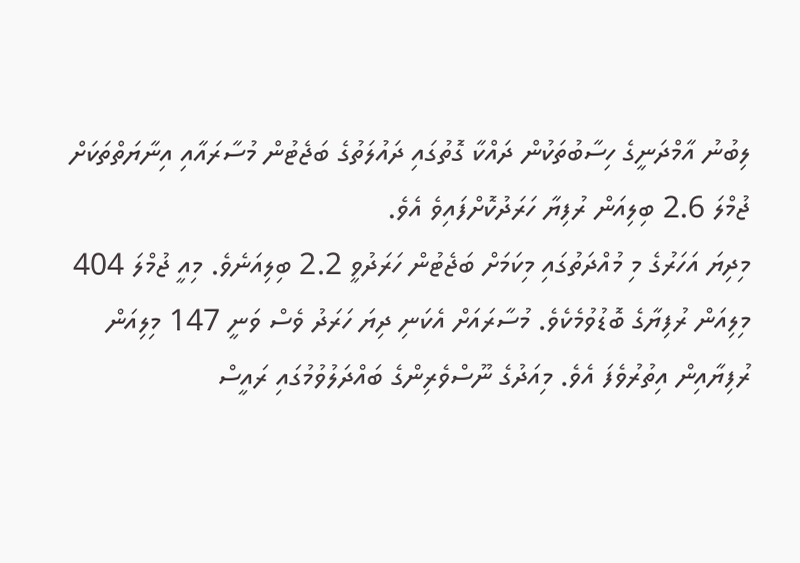ލިބުނު އާމްދަނީގެ ހިސާބުތަކުން ދައްކާ ގޮތުގައި ދައުލަތުގެ ބަޖެޓުން މުސާރައާއި އިނާޔަތްތަކަށް ޖުމްލަ 2.6 ބިލިއަން ރުފިޔާ ހަރަދުކޮށްފައިވެ އެވެ.
މިދިޔަ އަހަރުގެ މި މުއްދަތުގައި މިކަމަށް ބަޖެޓުން ހަރަދުވީ 2.2 ބިލިއަނެވެ. މިއީ ޖުމްލަ 404 މިލިއަން ރުފިޔާގެ ބޮޑުވުމެކެވެ. މުސާރައަށް އެކަނި ދިޔަ ހަރަދު ވެސް ވަނީ 147 މިލިއަން ރުފިޔާއިން އިތުރުވެފަ އެވެ. މިއަދުގެ ނޫސްވެރިންގެ ބައްދަލުވުމުގައި ރައީސް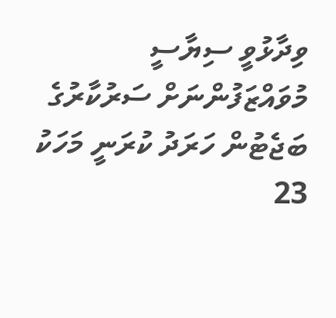ވިދާޅުވީ ސިޔާސީ މުވައްޒަފުންނަށް ސަރުކާރުގެ ބަޖެޓުން ހަރަދު ކުރަނީ މަހަކު 23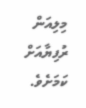މިލިއަން ރުފިޔާއަށް ކަމަށެވެ.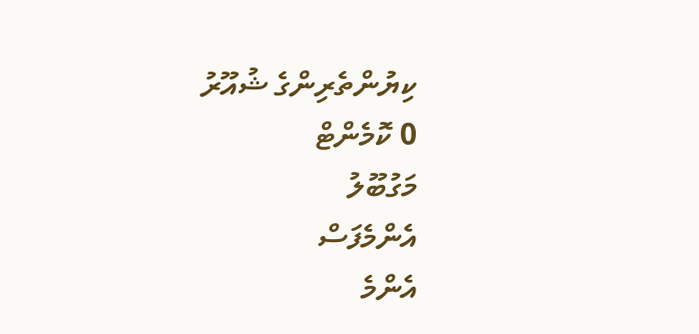ކިޔުންތެރިންގެ ޝުއޫރު
0 ކޮމެންޓް
މަގުބޫލު
އެންމެފަސް
އެންމެ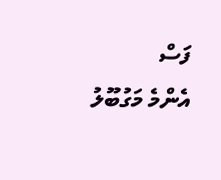ފަސް
އެންމެ މަގުބޫލު